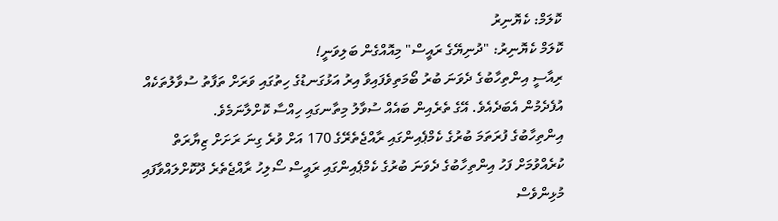ކޮލަމް: ކެޔޮނިރު
ކޮލަމް ކެޔޮނިރު: "ދުނިޔޭގެ ރައީސް" މިއޮއްގެން ބަލިވަނީ!
ރިއާސީ އިންތިހާބުގެ ދެވަނަ ބުރު ބޯމަތިވެފައިވާ އިރު އަޅުގަނޑުގެ ހިތުގައި ވަރަށް ތަފާތު ސުވާލުތަކެއް އުފެދެމުން އެބަދެއެވެ. އޭގެ ތެރެއިން ބައެއް ސުވާލު މިތާނގައި ހިއްސާ ކޮށްލާނަމެވެ.
އިންތިހާބުގެ ފުރަތަމަ ބުރުގެ ކެމްޕެއިންގައި ރާއްޖެތެރޭގެ 170 އަށް ވުރެ ގިނަ ރަށަށް ޒިޔާރަތް ކުރެއްވުމަށް ފަހު އިންތިހާބުގެ ދެވަނަ ބުރުގެ ކެމްޕެއިންގައި ރައީސް ސޯލިހު ރާއްޖެތެރެ ދޫކޮށްލައްވާފައި މުޅިންވެސް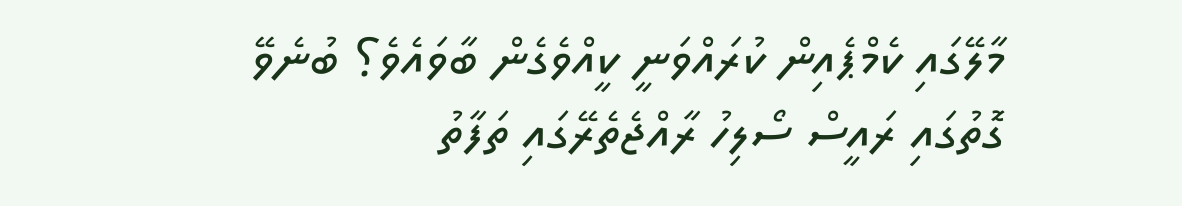މާލޭގައި ކެމްޕެއިން ކުރައްވަނީ ކީއްވެގެން ބާވައެވެ؟ ބުނެވޭ ގޮތުގައި ރައީސް ސޯލިހު ރާއްޖެތެރޭގައި ތަފާތު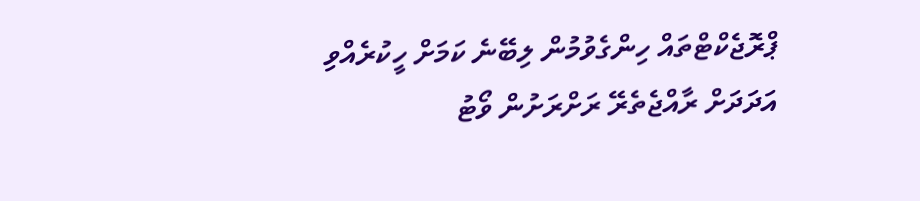ޕްރޮޖެކްޓްތައް ހިންގެވުމުން ލިބޭނެ ކަމަށް ހީކުރެއްވި އަދަދަށް ރާއްޖެތެރޭ ރަށްރަށުން ވޯޓު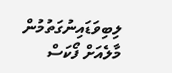ލިބިވަޑައިނުގަތުމުން މާލެއަށް ފޯކަސް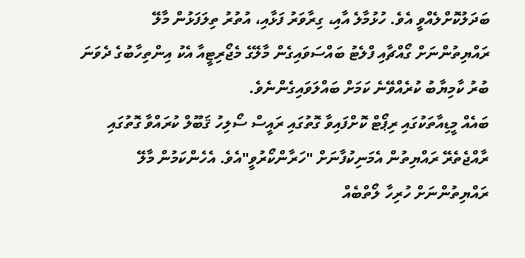ބަދަލުކޮށްލެއްވީ އެވެ. ހުޅުމާލެ އާއި، ގިރާވަރު ފަޅާއި، އުތުރު ތިލަފަޅުން މާލޭ ރައްޔިތުންނަށް ގޯއްޗާއި ފްލެޓު ބައްސަވައިގެން މާލޭގެ މެޖޯރިޓީއާ އެކު އިންތިހާބުގެ ދެވަނަ ބުރު ކާމިޔާބު ކުރެއްވޭނެ ކަމަށް ބައްލަވައިގެންނެވެ.
ބައެއް މީޑިއާތަކުގައި ރިޕޯޓް ކޮށްފައިވާ ގޮތުގައި ރައީސް ސޯލިހު ޤަބޫލް ކުރައްވާ ގޮތުގައި ރާއްޖެތެރޭ ރައްޔިތުން އެމަނިކުފާނަށް "ހަރާންކޯރުވީ"އެވެ. އެހެންކަމުން މާލޭ ރައްޔިތުންނަށް ހުރިހާ ލޯތްބެއް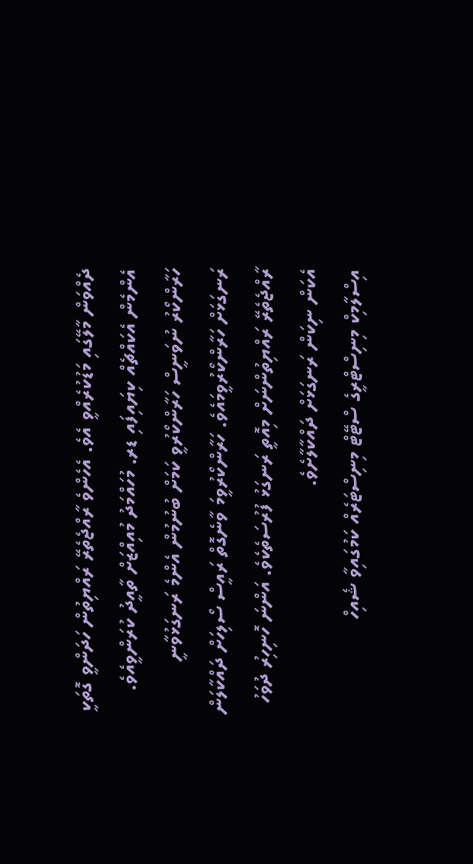ދެއްވަން މާލޭގައި މަޑުކުރެއްވީ އެވެ. އެހެންވެ ރާއްޖެތެރޭ ރައްޔިތުން ހަދަންވީ ގޮތަކީ އެންމެން އެކައްޗެއް ކިޔައިފައި ޑރ. މުހައްމަދު މުއިއްޒަށް ތާއީދު ކުރަންވީއެވެ. ހަރާންކޯރު ނުވަނީސް ހަރާންކޯރުވީ ކަމަށް ބުނުމުން އެންމެ ރަނގަޅުވާނީ ރަނގަޅަށް ހަރާންކޯރުވީމައެވެ. ހަރާންކޯރުވީމަ ވާނެގޮތް ރައީސް ސޯލިހަށް ދައްކާލަން ރާއްޖެތެރޭ ރައްޔިތުންނަށް މިއޮތީ ރަނގަޅު ފުރުސަތެކެވެ. އަންނަ ހޮނިހިރު ދުވަހު އެކަން ނިކަން ރަނގަޅަށް ދައްކާލާށެވެ.
އިސްލާމިކް މިނިސްޓްރީގެ ސްޓޭޓް މިނިސްޓަރެއް ކަމުގައިވާ ޝެއިހް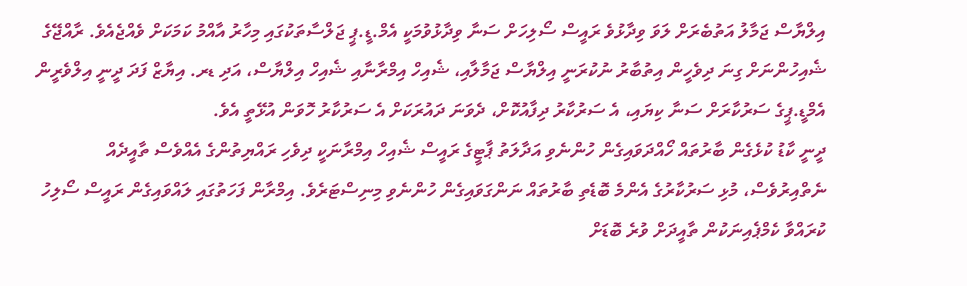އިލްޔާސް ޖަމާލު އަތުބެރަށް ލަވަ ވިދާޅުވެ ރައީސް ސޯލިހަށް ސަނާ ވިދާޅުވުމަކީ އެމް.ޑީ.ޕީ ޖަލްސާތަކުގައި މިހާރު އާއްމު ކަމަކަށް ވެއްޖެއެވެ. ރާއްޖޭގެ ޝެއިހުންނަށް ގިނަ ދިވެހީން އިތުބާރު ނުކުރަނީ އިލްޔާސް ޖަމާލާއި، ޝެއިހް އިމްރާނާއި ޝެއިހް އިލްޔާސް، އަދި ޑރ. އިޔާޒް ފަދަ ދީނީ އިލްވެރީން އެމްޑީ.ޕީގެ ސަރުކާރަށް ސަނާ ކިޔައި، އެ ސަރުކާރު ދިފާއުކޮށް، ދެވަނަ ދައުރަކަށް އެ ސަރުކާރު ހޮވަން އުޅޭތީ އެވެ.
ދީނީ ކާޑު ކުޅެގެން ބާރުތައް ހޯއްދަވައިގެން ހުންނެވި އަދާލަތު ޕާޓީގެ ރައީސް ޝެއިހް އިމްރާނަކީ ދިވެހި ރައްޔިތުންގެ އެއްވެސް ތާއީދެއް ނެތްއިރުވެސް، މުޅި ސަރުކާރުގެ އެންމެ ބޮޑެތި ބާރުތައް ނަންގަވައިގެން ހުންނެވި މިނިސްޓަރެވެ. އިމްރާން ފަހަތުގައި ލައްވައިގެން ރައީސް ސޯލިހު ކުރައްވާ ކެމްޕެއިނަކުން ތާއީދަށް ވުރެ ބޮޑަށް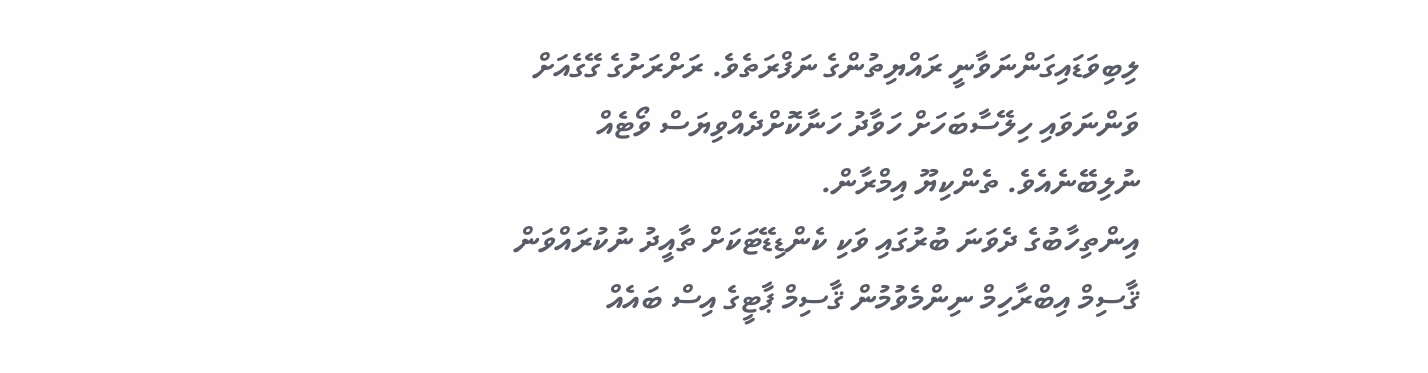ލިބިވަޑައިގަންނަވާނީ ރައްޔިތުންގެ ނަފްރަތެވެ. ރަށްރަށުގެ ގޭގެއަށް ވަންނަވައި ހިލޭސާބަހަށް ހަވާދު ހަނާކޮށްދެއްވިޔަސް ވޯޓެއް ނުލިބޭނެއެވެ. ތެންކިޔޫ އިމްރާން.
އިންތިހާބުގެ ދެވަނަ ބުރުގައި ވަކި ކެންޑިޑޭޓަކަށް ތާއީދު ނުކުރައްވަން ޤާސިމް އިބްރާހިމް ނިންމެވުމުން ޤާސިމް ޕާޓީގެ އިސް ބައެއް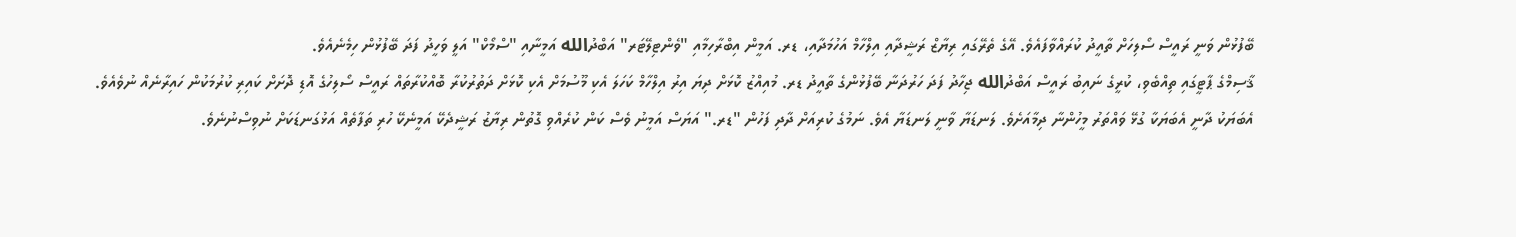ބޭފުޅުން ވަނީ ރައީސް ސޯލިހަށް ތާއީދު ކުރައްވާފައެވެ. އޭގެ ތެރޭގައި ރިޔާޒް ރަޝީދާއި އިލްހާމް އަހުމަދާއި، ޑރ. އަމީން އިބްރާހިމާއި "ވެންޓިލޭޓަރ" އަބްދުالله އަމީނާއި "ސްމޯކް" އަލީ ވަހީދު ފަދަ ބޭފުޅުން ހިމެނެއެވެ.
ޤާސިމްގެ ޕާޓީގައި ތިއްބެވި، ކުރީގެ ނައިބު ރައީސް އަބްދުالله ޖިހާދު ފަދަ ހަރުދަނާ ބޭފުޅުންގެ ތާއީދު ޑރ. މުއިއްޒު ކޮޅަށް ދިޔަ އިރު އިލްހާމް ކަހަލަ އެކި މޫސުމަށް އެކި ކޮޅަށް ދަތުރުކުރާ ބޮއްކުރާތައް ރައީސް ސޯލިހުގެ އޮޑި ދޮށަށް ކައިރި ކުރުމަކުން ހައިރާނެއް ނުވެއެވެ. އެބަޔަކު ދާނީ އެބަޔަކާ ގުޅޭ ވައްތަރު މީހުންނާ ދިމާއަށެވެ. ލަނޑަޔާ ވާނީ ލަނޑަޔާ އެވެ. ނަމުގެ ކުރިއަށް ދާދި ފަހުން "ޑރ." އަޔަސް އަމީނު ވެސް ކަން ކުރެއްވި ގޮތުން ރިޔާޒު ރަޝީދެކޭ އަމީނެކޭ ހުރި ތަފާތެއް އަޅުގަނޑަކަށް ނުވިސްނުނެވެ.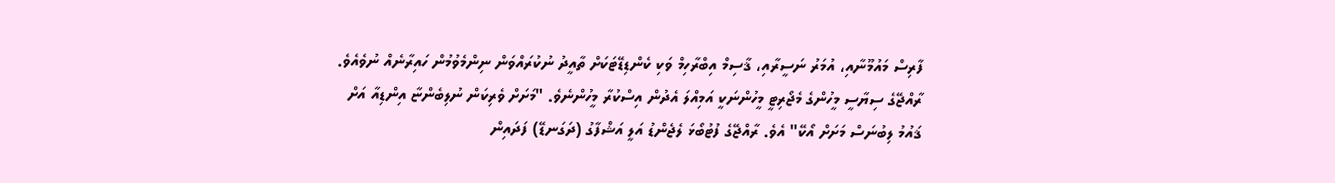ފާރިސް މައުމޫނާއި، އުމަރު ނަސީރާއި، ޤާސިމް އިބްރާހިމް ވަކި ކެންޑިޑޭޓަކަށް ތާއީދު ނުކުރައްވަން ނިންމެވުމުން ހައިރާނެއް ނުވެއެވެ. ރާއްޖޭގެ ސިޔާސީ މީހުންގެ މެޖޯރިޓީ މީހުންނަކީ އަމިއްލަ އެދުން އިސްކުރާ މީހުންނެވެ. "މަށަށް ވެރިކަން ނުލިބެންޏާ އިންޑިއާ އަށް ޤައުމު ލިބުނަސް މަށަށް އޯކޭ" އެވެ. ރާއްޖޭގެ ފުޓުބޯޅަ ލެޖެންޑު އަލީ އަޝްފާގު (ދަގަނޑޭ) ފަދައިން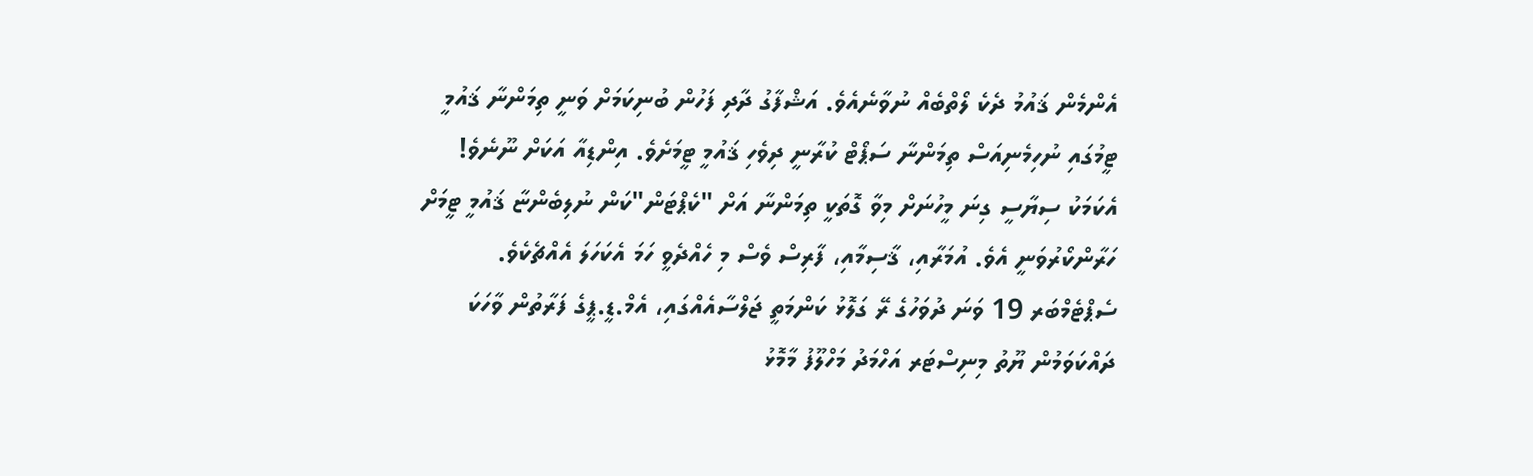އެންމެން ޤައުމު ދެކެ ލޯތްބެއް ނުވާނެއެވެ. އަޝްފާގު ދާދި ފަހުން ބުނިކަމަށް ވަނީ ތިމަންނާ ޤައުމީ ޓީމުގައި ނުހިމެނިއަސް ތިމަންނާ ސަޕޯޓް ކުރާނީ ދިވެހި ޤައުމީ ޓީމަށެވެ. އިންޑިއާ އަކަށް ނޫނެވެ! އެކަމަކު ސިޔާސީ ގިނަ މީހުނަށް މިވާ ގޮތަކީ ތިމަންނާ އަށް "ކެޕްޓަން"ކަން ނުލިބެންޏާ ޤައުމީ ޓީމަށް ހަރާންކޯރުވަނީ އެވެ. އުމަރާއި، ޤާސިމާއި، ފާރިސް ވެސް މި ހެއްދެވީ ހަމަ އެކަހަލަ އެއްޗެކެވެ.
ސެޕްޓެމްބަރ 19 ވަނަ ދުވަހުގެ ރޭ ގަލޮޅު ކަންމަތީ ޖަލްސާއެއްގައި، އެމް.ޑީ.ޕީގެ ފަރާތުން ވާހަކަ ދައްކަވަމުން ޔޫތު މިނިސްޓަރ އަހްމަދު މަހްލޫފު މާމޮޅު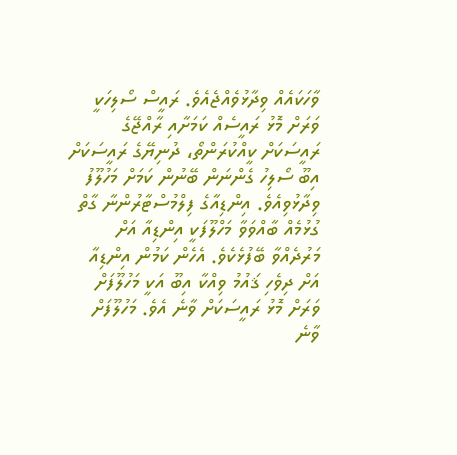ވާހަކައެއް ވިދާޅުވެއްޖެއެވެ. ރައީސް ސޯލިހަކީ ވަރަށް މޮޅު ރައީސެއް ކަމަށާއި ރާއްޖޭގެ ރައީސަކަށް ކީއްކުރަންތޯ، ދުނިޔޭގެ ރައީސަކަށް އިބޫ ސޯލިހު ގެންނަން ބޭނުން ކަމަށް މަހުލޫފު ވިދާޅުވިއެވެ. އިންޑިއާގެ ފިލްމުސްޓާރުންނާ ގާތް ގުޅުމެއް ބާއްވަވާ މަހްލޫފަކީ އިންޑިއާ އަށް މަރުދެއްވާ ބޭފުޅެކެވެ. އެހެން ކަމުން އިންޑިއާ އަށް ދިވެހި ޤައުމު ވިއްކާ އިބޫ އަކީ މަހުލޫފަށް ވަރަށް މޮޅު ރައީސަކަށް ވާނެ އެވެ. މަހުލޫފަށް ވާނެ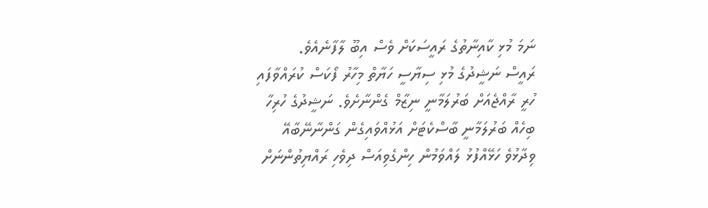ނަމަ މުޅި ކާއިނާތުގެ ރައީސަކަށް ވެސް އިބޫ ލާފާނެއެވެ.
ރައީސް ނަޝީދުގެ މުޅި ސިޔާސީ ހަޔާތް މިހާރު ފޯކަސް ކުރައްވާފައި ހުރީ ރާއްޖެއަށް ބަރުލަމާނީ ނިޒާމް ގެންނާށެވެ. ނަޝީދުގެ ހުރިހާ ބިހެއް ބަރުލަމާނީ ބާސްކެޓަށް އަޅުއްވައިގެން ގަންނާނޭބާއޭ ވިދާޅުވެ ހަޅޭއްފުޅު ލައްވަމުން ހިންގެވިއަސް ދިވެހި ރައްޔިތުންނަށް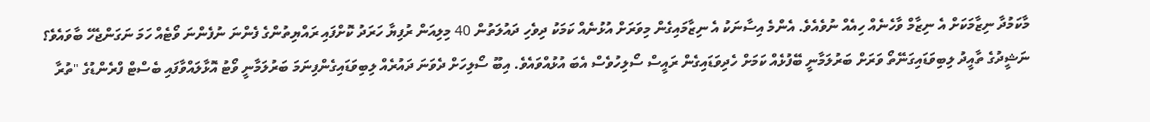މާކަމުދާ ނިޒާމަކަށް އެ ނިޒާމް ވާހެނެއް ހިއެއް ނުވެއެވެ. އެންމެ އިސާނަކު އެ ނިޒާމައިގެން މިވަރަށް އުޅުނެއް ކަމަކު ދިވެހި ދައުލަތުން 40 މިލިއަން ރުފިޔާ ހަރަދު ކޮށްފައި ރައްޔިތުންގެ ފެންނަ ނުފެންނަ ވޯޓެއް ހަމަ ނަގަންޖެހޭ ބާވައެވެ؟ ނަޝީދުގެ ތާއީދު ލިބިވަޑައިގަނޭތޯ ވަރަށް ބަރުލަމާނީ ބޭފުޅެއް ކަމަށް ހެދިވަޑައިގެން ރައީސް ސޯލިހުވެސް އެބަ އުޅުއްވައެވެ. އިބޫ ސޯލިހަށް ދެވަނަ ދައުރެއް ލިބިވަޑައިގެންފިނަމަ ބަރުލަމާނީ ވޯޓު އޮޅާލައްވާފައި ބެސްޓް ފްރެންޑުގެ "ތުރާ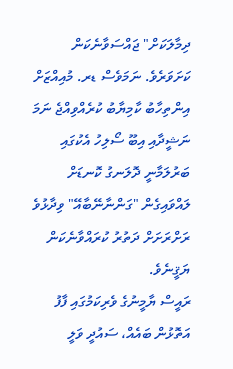ދިމާލަކަށް" ޖައްސަވާނެކަން ކަށަވަރެވެ. ނަމަވެސް ޑރ. މުއިއްޒަށް އިންތިހާބު ކާމިޔާބު ކުރެއްވިއްޖެ ނަމަ ނަޝީދާއި އިބޫ ސޯލިހު އެކުގައި ބަރުލަމާނީ ދޮލަނގު ކޮނޑަށް ލައްވައިގެން "ގަންނާނޭބާއޭ" ވިދާޅުވެ ރަށްރަށަށް ދަތުރު ކުރައްވާނެކަން ޔަޤީނެވެ.
ރައީސް ޔާމީނުގެ ވެރިކަމުގައި ފާފު އަތޮޅުން ބައެއް، ސައުދީ ވަލީ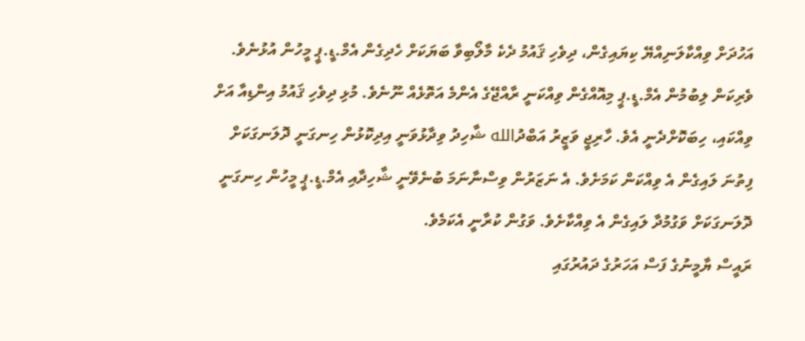އަހުދަށް ވިއްކާލަނިއްޔޭ ކިޔައިގެން، ދިވެހި ޤައުމު ދެކެ މާލޯބިވާ ބަޔަކަށް ހެދިގެން އެމް.ޑީ.ޕީ މީހުން އުޅުނެވެ. ވެރިކަން ލިބުމުން އެމް.ޑީ.ޕީ މިއޮއްގެން ވިއްކަނީ ރާއްޖޭގެ އެންމެ އަތޮޅެއް ނޫނެވެ. މުޅި ދިވެހި ޤައުމު އިންޑިއާ އަށް ވިއްކައި، ހިބަކޮށްދެނީ އެވެ. ހާރިޖީ ވަޒީރު އަބްދުالله ޝާހިދު ވިދާޅުވަނީ އިދިކޮޅުން ހިނގަނީ ދޮލަނގަކަށް ފިތުނަ ލައިގެން އެ ވިއްކަން ކަމަށެވެ. އެ ނަޒަރުން ވިސްނާނަމަ ބުނެވޭނީ ޝާހިދާއި އެމް.ޑީ.ޕީ މީހުން ހިނގަނީ ދޮލަނގަކަށް ވަގުމުދާ ލައިގެން އެ ވިއްކާށެވެ. ވަގުން ކުރާނީ އެކަމެވެ.
ރައީސް ޔާމީނުގެ ފަސް އަހަރުގެ ދައުރުގައި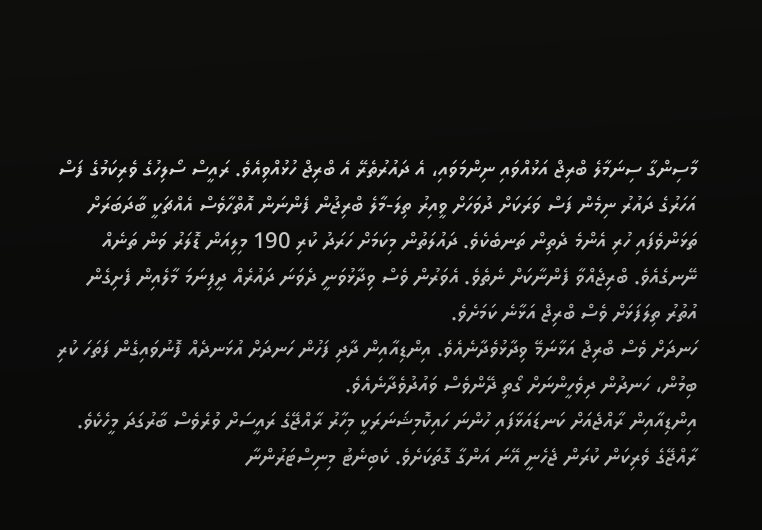މާސިންގާ ސިނަމާލެ ބްރިޖް އަޅުއްވައި ނިންމަވައި، އެ ދައުރުތެރޭ އެ ބްރިޖް ހުޅުއްވިއެވެ. ރައީސް ސޯލިހުގެ ވެރިކަމުގެ ފަސް އަހަރުގެ ދައުރު ނިމެން ފަސް ވަރަކަށް ދުވަހަށް ވީއިރު ތިލަ-މާލެ ބްރިޖުން ފެންނަން އޮތްހާވެސް އެއްޗަކީ ބާދަބަރަށް ތަޅަންވެފައި ހުރި އެންމެ ދެތިން ތަނބެކެވެ. ދައުލަތުން މިކަމަށް ހަރަދު ކުރި 190 މިލިއަން ޑޮލަރު ވަން ތަނެއް ނޭނގެއެވެ. ބްރިޖެއްވާ ފެންނާކަށް ނެތެވެ. އެވަރުން ވެސް ވިދާޅުވަނީ ދެވަނަ ދައުރެއް ދީފިނަމަ މާލެއިން ފެށިގެން އުތުރު ތިލަފަޅަށް ވެސް ބްރިޖް އަޅާނެ ކަމަށެވެ.
ހަނދަށް ވެސް ބްރިޖް އަޅާނަމޭ ވިދާޅުވެދާނެއެވެ. އިންޑިއާއިން ދާދި ފަހުން ހަނދަށް އުޅަނދެއް ފޮނުވައިގެން ފަތަހަ ކުރި ބިމުން، ހަނދުން ދިވެހީންނަށް ގޯތި ދޭންވެސް ވައުދުވެދާނެއެވެ.
އިންޑިއާއިން ރާއްޖެއަށް ކަނޑައަޅާފައި ހުންނަ ހައިކޮމިޝަނަރަކީ މިހާރު ރާއްޖޭގެ ރައީސަށް ވުރެވެސް ބާރުގަދަ މީހެކެވެ. ރާއްޖޭގެ ވެރިކަން ކުރަން ޖެހެނީ އޭނަ އަންގާ ގޮތަކަށެވެ. ކެބިނެޓު މިނިސްޓަރުންނާ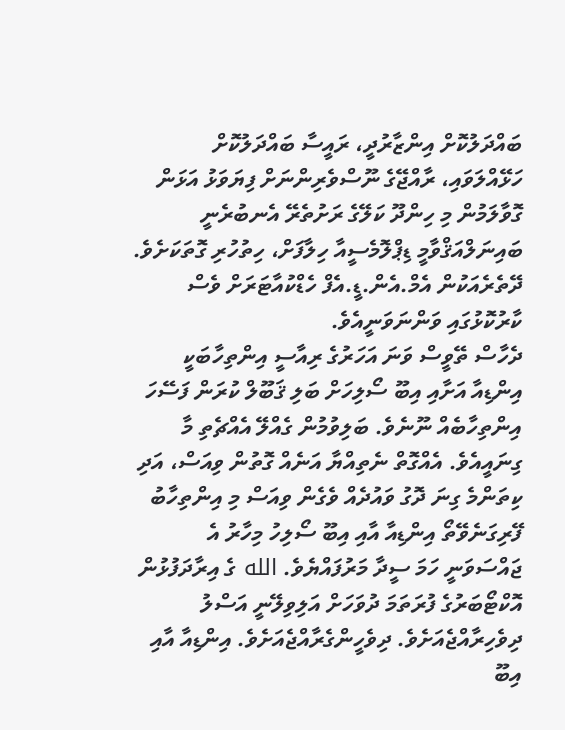ބައްދަލުކޮށް އިންޒާރުދީ، ރައީސާ ބައްދަލުކޮށް ހަޅޭއްލަވައި، ރާއްޖޭގެ ނޫސްވެރިންނަށް ފިޔަވަޅު އަޅަން ގޮވާލަމުން މި ހިންދޫ ކަލޭގެ ރަށުތެރޭ އެނބުރެނީ ބައިނަލްއަޤްވާމީ ޑިޕްލޮމެސީއާ ހިލާފަށް، ހިތުހުރި ގޮތަކަށެވެ. ދޭތެރެއަކުން އެމް.އެން.ޑީ.އެފް ހެޑްކުއާޓަރަށް ވެސް ކާރުކޮޅުގައި ވަންނަވަނީއެވެ.
ދެހާސް ތޭވީސް ވަނަ އަހަރުގެ ރިއާސީ އިންތިހާބަކީ އިންޑިއާ އަށާއި އިބޫ ސޯލިހަށް ބަލި ޤަބޫލް ކުރަން ފަސޭހަ އިންތިހާބެއް ނޫނެވެ. ބަލިވުމުން ގެއްލޭ އެއްޗެތި މާ ގިނައީއެވެ. އެއްގޮތް ނެތިއްޔާ އަނެއް ގޮތުން ވިއަސް، އަދި ކިތަންމެ ގިނަ ދޮގު ވައުދެއް ވެގެން ވިއަސް މި އިންތިހާބު ފޭރިގަނެވޭތޯ އިންޑިއާ އާއި އިބޫ ސޯލިހު މިހާރު އެ ޖައްސަވަނީ ހަމަ ސީދާ މަރުފައްޔެވެ. الله ގެ އިރާދަފުޅުން އޮކްޓޯބަރުގެ ފުރަތަމަ ދުވަހަށް އަލިވިލޭނީ އަސްލު ދިވެހިރާއްޖެއަށެވެ. ދިވެހީންގެރާއްޖެއަށެވެ. އިންޑިއާ އާއި އިބޫ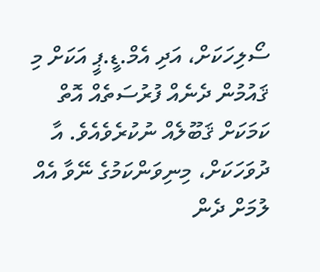ސޯލިހަކަށް، އަދި އެމް.ޑީ.ޕީ އަކަށް މި ޤައުމުން ދެނެއް ފުރުސަތެއް އޮތް ކަމަކަށް ޤަބޫލެއް ނުކުރެވެއެވެ. އާ ދުވަހަކަށް، މިނިވަންކަމުގެ ނޭވާ އެއް ލުމަށް ދެން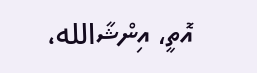އޮތީ، އިންޝާالله،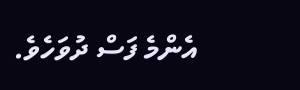އެންމެ ފަސް ދުވަހެވެ.